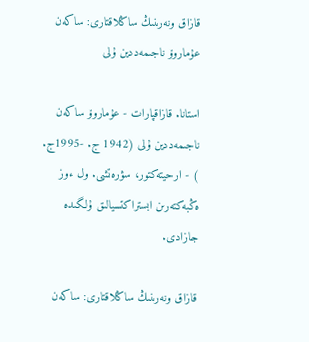قازاق ونەرىنىڭ ساڭلاقتارى: ساكەن عۇماروۆ ناجىمەددين ۇلى

استانا. قازاقپارات - عۇماروۆ ساكەن ناجىمەددين ۇلى (1942 ج. -1995ج. ) - ارحيتەكتور، سۋرەتشى. ول ءوز ەڭبەكتەرىن ابستراكتسيالىق ۇلگىدە جازادى.

قازاق ونەرىنىڭ ساڭلاقتارى: ساكەن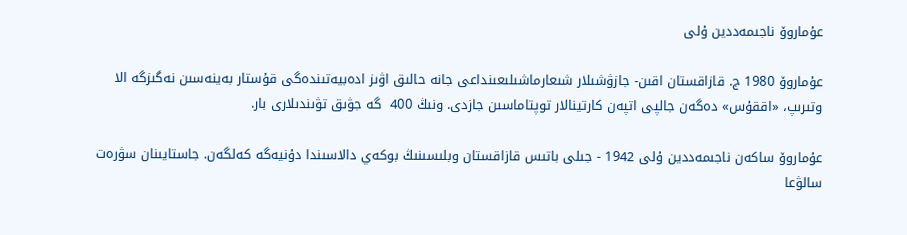عۇماروۆ ناجىمەددين ۇلى

عۇماروۆ 1980 ج. قازاقستان اقىن- جازۋشىلار شىعارماشىلىعىنداعى جانە حالىق اۋىز ادەبيەتىندەگى قۇستار بەينەسىن نەگىزگە الا وتىرىپ، «اققۇس» دەگەن جالپى اتپەن كارتينالار توپتاماسىن جازدى. ونىڭ 400  گە جۋىق تۋىندىلارى بار.

عۇماروۆ ساكەن ناجىمەددين ۇلى 1942 - جىلى باتىس قازاقستان وبلىسىنىڭ بوكەي دالاسىندا دۇنيەگە كەلگەن. جاستايىنان سۋرەت سالۋعا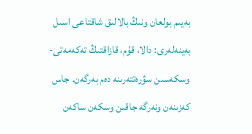بەيىم بولعان ونىڭ بالالىق شاقتاعى اسىل بەينەلەرى: دالا، قۇم، قازاقتىڭ تەكەمەتى- وسكەسىن سۋرەتتەرىنە دەم بەرگەن. جاس كەزىنەن ونەرگە جاقىن وسكەن ساكەن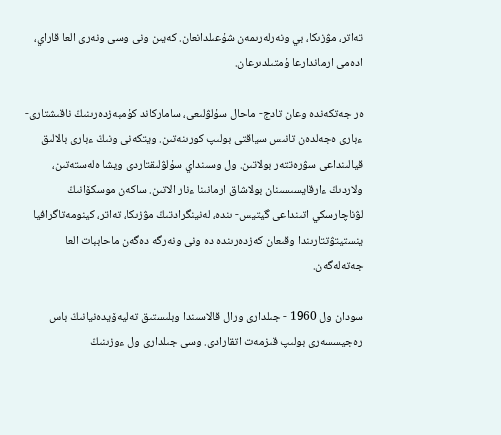تەاتر، مۋزىكا، بي ونەرلەرىمەن شۇعىلدانعان. كەيىن ونى وسى ونەرى العا قاراي، ادەمى ارماندارعا ۇمتىلدىرعان.

ەر جەتكەندە وعان تادج- ماحال سۇلۋلىعى، ساماركاند كۇمبەزدەرىنىڭ ناقىشتارى- ءبارى ەجەلدەن تانىس سياقتى بولىپ كورىنەتىن. ويتكەنى ونىڭ ءبارى بالالىق قيالىنداعى سۋرەتتەر بولاتىن. ول وسىنداي سۇلۋلىقتاردى ويشا ەلەستەتىن، ولاردىڭ ءارقايسىسىنان بولاشاق ارمانىنا ءنار الاتىن. ساكەن موسكۆانىڭ لۋناچارسكي اتىنداعى گيتيس- ىندە، لەنينگرادتىڭ مۋزىكا، تەاتر، كينومەتاگرافيا ينستيتۋتتارىندا وقىعان كەزدەرىندە دە ونى ونەرگە دەگەن ماحاببات العا جەتەلەگەن.

سودان ول 1960 - جىلدارى ورال قالاسىندا وبلىستىق تەليەۆيدەنيانىڭ باس رەجيسسەرى بولىپ قىزمەت اتقارادى. وسى جىلدارى ول ءوزىنىڭ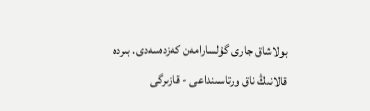بولاشاق جارى گۇلسارامەن كەزدەسەدى. بىردە قالانىڭ ناق ورتاسىنداعى - قازىرگى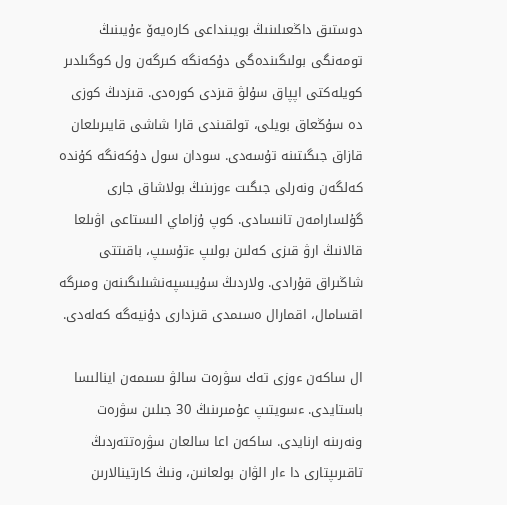دوستىق داڭعىلىنىڭ بويىنداعى كارەيەۆ ءۇيىنىڭ تومەنگى بولىگىندەگى دۇكەنگە كىرگەن ول كوگىلدىر كويلەكتى اپپاق سۇلۋ قىزدى كورەدى. قىزدىڭ كوزى دە سۇڭعاق بويلى، تولقىندى قارا شاشى قايىرىلعان قازاق جىگىتىنە تۇسەدى. سودان سول دۇكەنگە كۇندە كەلگەن ونەرلى جىگىت ءوزىنىڭ بولاشاق جارى گۇلسارامەن تانىسادى. كوپ ۇزاماي الىستاعى اۋىلعا قالانىڭ ارۋ قىزى كەلىن بولىپ ءتۇسىپ، باقىتتى شاڭىراق قۇرادى. ولاردىڭ سۇيىسپەنشىلىگىنەن ومىرگە اقسامال، اقمارال ەسىمدى قىزدارى دۇنيەگە كەلەدى.

ال ساكەن ءوزى تەك سۋرەت سالۋ ىسىمەن اينالىسا باستايدى. ءسويتىپ عۇمىرىنىڭ 30 جىلىن سۋرەت ونەرىنە ارنايدى. ساكەن اعا سالعان سۋرەتتەردىڭ تاقىرىپتارى دا ءار الۋان بولعانىن، ونىڭ كارتينالارىن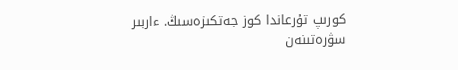كورىپ تۇرعاندا كوز جەتكىزەسىڭ. ءاربىر سۋرەتىنەن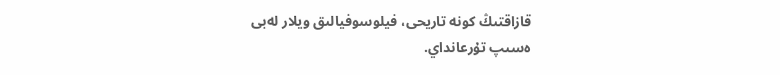قازاقتىڭ كونە تاريحى، فيلوسوفيالىق ويلار لەبى ەسىپ تۇرعانداي.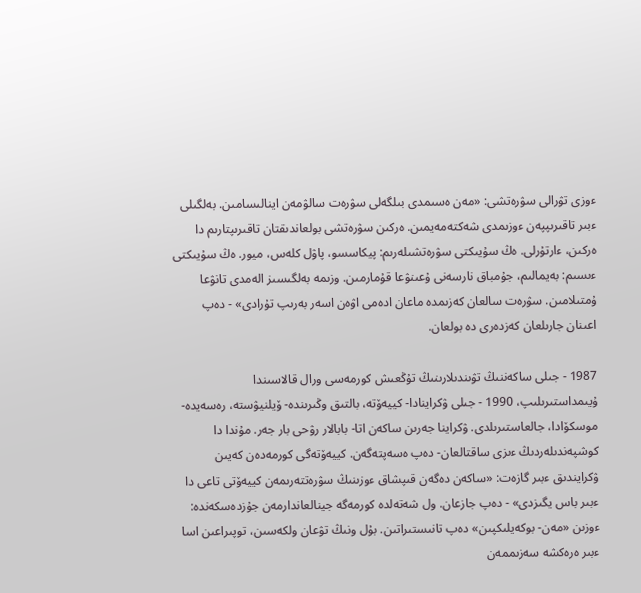ءوزى تۋرالى سۋرەتشى: «مەن ەسىمدى بىلگەلى سۋرەت سالۋمەن اينالىسامىن. بەلگىلى ءبىر تاقىرىپپەن ءوزىمدى شەكتەمەيمىن. ەركىن سۋرەتشى بولعاندىقتان تاقىرىپتارىم دا ەركىن، ءارتۇرلى. ەڭ سۇيىكتى سۋرەتشىلەرىم: پيكاسسو، پاۋل كلەس، ميور. ەڭ سۇيىكتى ءىسىم: بەيمالىم، جۇمباق نارسەنى ۇعىنۋعا قۇمارمىن. وزىمە بەلگىسىز الەمدى تانۋعا ۇمتىلامىن. سۋرەت سالعان كەزىمدە ماعان ادەمى اۋەن اسەر بەرىپ تۇرادى» - دەپ اعىنان جارىلعان كەزدەرى دە بولعان.

1987 - جىلى ساكەننىڭ تۋىندىلارىنىڭ تۇڭعىش كورمەسى ورال قالاسىندا ۇيىمداستىرىلىپ، 1990 - جىلى ۋكراينادا- كييەۆتە، بالتىق وڭىرىندە- ۆيلنيۋستە، رەسەيدە- موسكۆادا، جالعاستىرىلدى. ۋكراينا جەرىن ساكەن اتا- بابالار رۋحى بار جەر. مۇندا دا كوشپەندىلەردىڭ ءىزى ساقتالعان- دەپ ەسەپتەگەن. كييەۆتەگى كورمەدەن كەيىن ۋكرايندىق ءبىر گازەت: «ساكەن دەگەن قىپشاق ءوزىنىڭ سۋرەتتەرىمەن كييەۆتى تاعى دا ءبىر باس يگىزدى» - دەپ جازعان. ول شەتەلدە كورمەگە جينالعاندارمەن جۇزدەسكەندە: ءوزىن «مەن- بوكەيلىكپىن» دەپ تانىستىراتىن. بۇل ونىڭ تۋعان ولكەسىن، توپىراعىن اسا ءبىر ەرەكشە سەزىممەن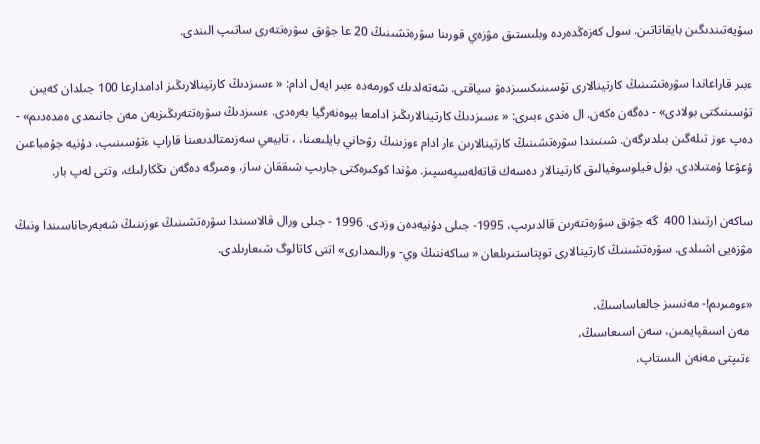سۇيەتىندىگىن بايقاتاتىن. سول كەزەڭدەردە وبلىستىق مۋزەي قورىنا سۋرەتشىنىڭ 20 عا جۋىق سۋرەتتەرى ساتىپ الىندى.

ءبىر قاراعاندا سۋرەتشىنىڭ كارتينالارى تۇسىنىكسىزدەۋ سياقتى. شەتەلدىك كورمەدە ءبىر ايەل ادام: « ءسىزدىڭ كارتينالارىڭىز ادامدارعا 100 جىلدان كەيىن تۇسىنىكتى بولادى» - دەگەن ەكەن. ال ەندى ءبىرى: « ءسىزدىڭ كارتينالارىڭىز ادامعا بيوەنەرگيا بەرەدى. ءسىزدىڭ سۋرەتتەرىڭىزبەن مەن جانىمدى ەمدەدىم» - دەپ ءوز تىلەگىن بىلدىرگەن. شىنىندا سۋرەتشىنىڭ كارتينالارىن ءار ادام ءوزىنىڭ رۋحاني بايلىعىنا، ، تابيعي سەزىمتالدىعىنا قاراپ ءتۇسىنىپ، دۇنيە جۇمباعىن ۇعۋعا ۇمتىلادى. بۇل فيلوسوفيالىق كارتينالار دەسەك قاتەلەسپەسپىز. مۇندا كوكىرەكتى جارىپ شىققان ساز، ومىرگە دەگەن ىڭكارلىك، وتتى لەپ بار.

ساكەن ارتىندا 400  گە جۋىق سۋرەتتەرىن قالدىرىپ، 1995- جىلى دۇنيەدەن وزدى. 1996 - جىلى ورال قالاسىندا سۋرەتشىنىڭ ءوزىنىڭ شەبەرحاناسىندا ونىڭ مۋزەيى اشىلدى. سۋرەتشىنىڭ كارتينالارى توپتاستىرىلعان « ساكەننىڭ وي- ورالىمدارى» اتتى كاتالوگ شىعارىلدى.

«ءومىرىم!- مەنسىز جالعاساسىڭ،
 مەن اسىقپايمىن، سەن اسىعاسىڭ،
 ءتىپتى مەنەن الىستاپ،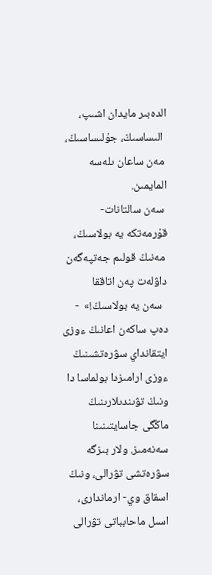الدەبىر مايدان اشىپ،
 الىساسىڭ، جۇلىساسىڭ،
 مەن ساعان ىلەسە المايمىن.
 سەن سالتانات- قۇرمەتكە يە بولاسىڭ،
 مەنىڭ قولىم جەتپەگەن داۋلەت پەن اتاققا
  سەن يە بولاسىڭ!»  - دەپ ساكەن اعانىڭ ءوزى ايتقانداي سۋرەتشىنىڭ ءوزى ارامىزدا بولماسا دا ونىڭ تۋىندىلارىنىڭ ماڭگى جاسايتىنىنا سەنەمىز. ولار بىزگە سۋرەتشى تۋرالى، ونىڭ اسقاق وي- ارماندارى، اسىل ماحابباتى تۋرالى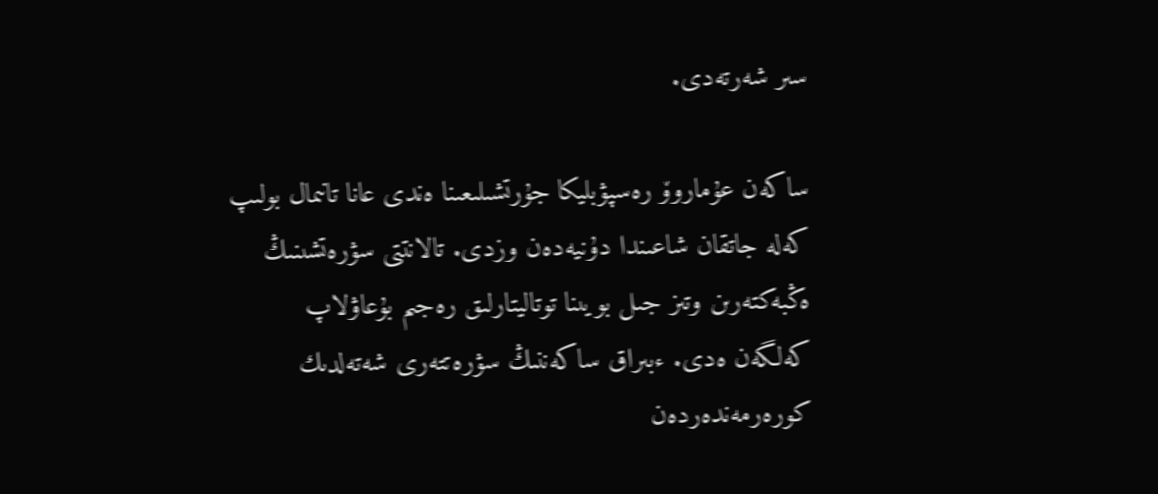سىر شەرتەدى.

ساكەن عۇماروۆ رەسپۋبليكا جۇرتشىلىعىنا ەندى عانا تانىمال بولىپ كەلە جاتقان شاعىندا دۇنيەدەن وزدى. تالانتتى سۋرەتشىنىڭ ەڭبەكتەرىن وتىز جىل بويىنا توتاليتارلىق رەجىم بۇعاۋلاپ كەلگەن ەدى. ءبىراق ساكەننىڭ سۋرەتتەرى شەتەلدىك كورەرمەندەردەن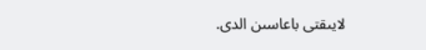لايىقتى باعاسىن الدى.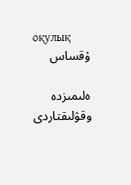оқулық
ۇقساس

ەلىمىزدە وقۋلىقتاردى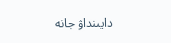دايىنداۋ جانە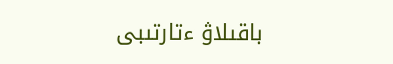باقىلاۋ ءتارتىبى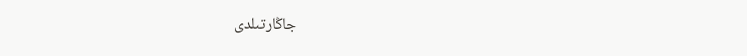جاڭارتىلدى